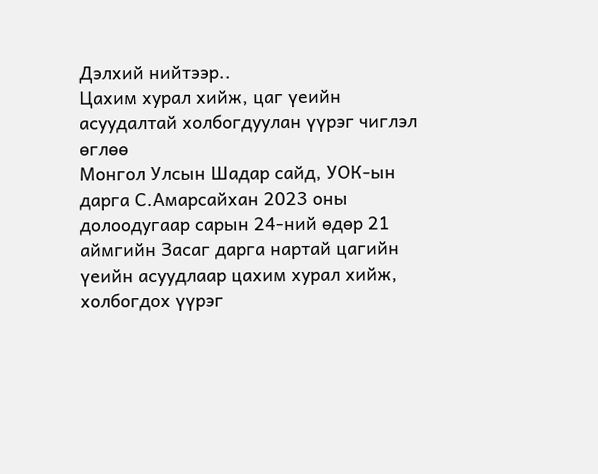Дэлхий нийтээр..
Цахим хурал хийж, цаг үеийн асуудалтай холбогдуулан үүрэг чиглэл өглөө
Монгол Улсын Шадар сайд, УОК-ын дарга С.Амарсайхан 2023 оны долоодугаар сарын 24-ний өдөр 21 аймгийн Засаг дарга нартай цагийн үеийн асуудлаар цахим хурал хийж, холбогдох үүрэг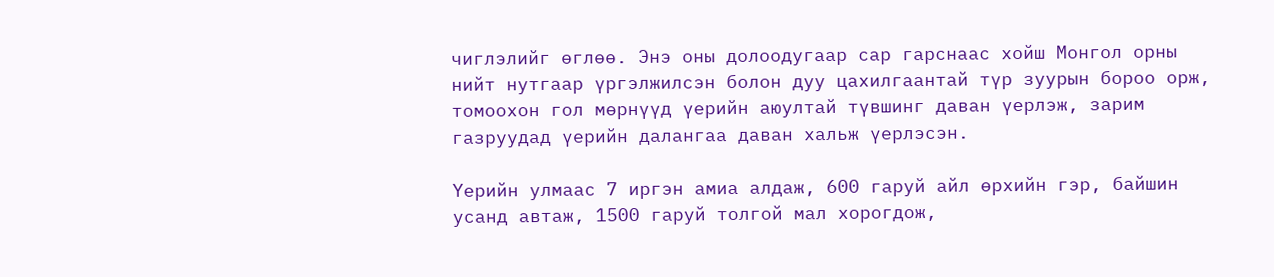чиглэлийг өглөө. Энэ оны долоодугаар сар гарснаас хойш Монгол орны нийт нутгаар үргэлжилсэн болон дуу цахилгаантай түр зуурын бороо орж, томоохон гол мөрнүүд үерийн аюултай түвшинг даван үерлэж, зарим газруудад үерийн далангаа даван хальж үерлэсэн.

Үерийн улмаас 7 иргэн амиа алдаж, 600 гаруй айл өрхийн гэр, байшин усанд автаж, 1500 гаруй толгой мал хорогдож,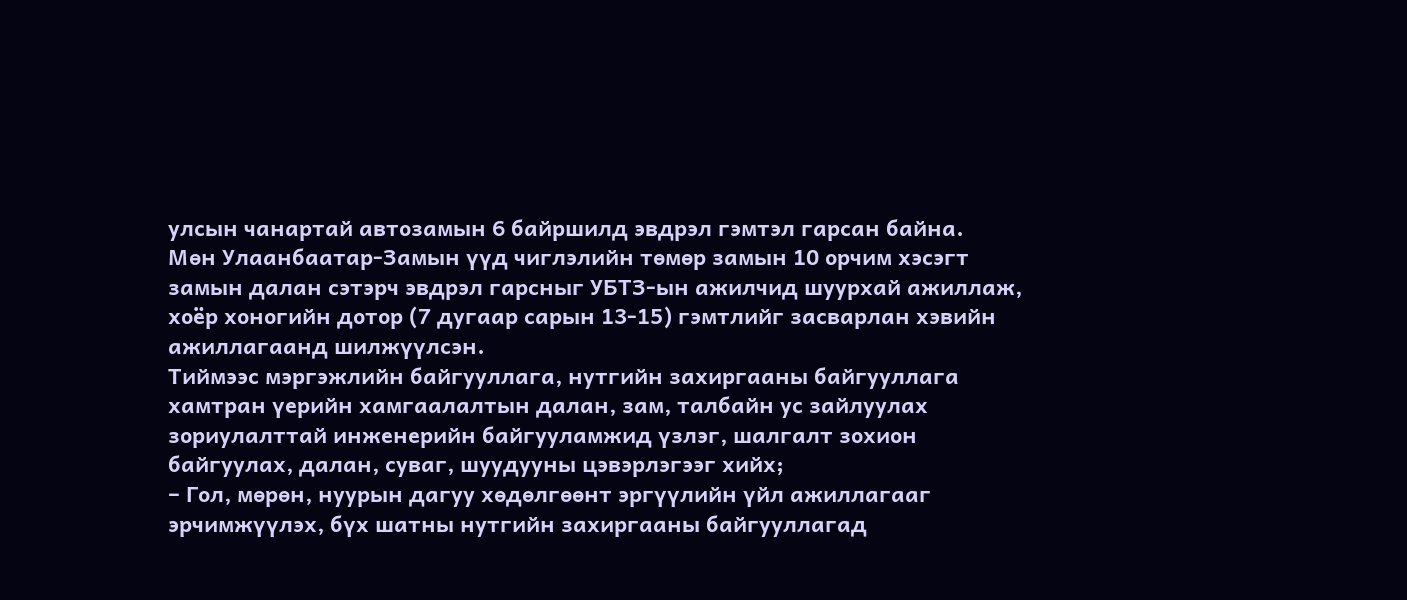улсын чанартай автозамын 6 байршилд эвдрэл гэмтэл гарсан байна.
Мөн Улаанбаатар-Замын үүд чиглэлийн төмөр замын 10 орчим хэсэгт замын далан сэтэрч эвдрэл гарсныг УБТЗ-ын ажилчид шуурхай ажиллаж, хоёр хоногийн дотор (7 дугаар сарын 13-15) гэмтлийг засварлан хэвийн ажиллагаанд шилжүүлсэн.
Тиймээс мэргэжлийн байгууллага, нутгийн захиргааны байгууллага хамтран үерийн хамгаалалтын далан, зам, талбайн ус зайлуулах зориулалттай инженерийн байгууламжид үзлэг, шалгалт зохион байгуулах, далан, суваг, шуудууны цэвэрлэгээг хийх;
– Гол, мөрөн, нуурын дагуу хөдөлгөөнт эргүүлийн үйл ажиллагааг эрчимжүүлэх, бүх шатны нутгийн захиргааны байгууллагад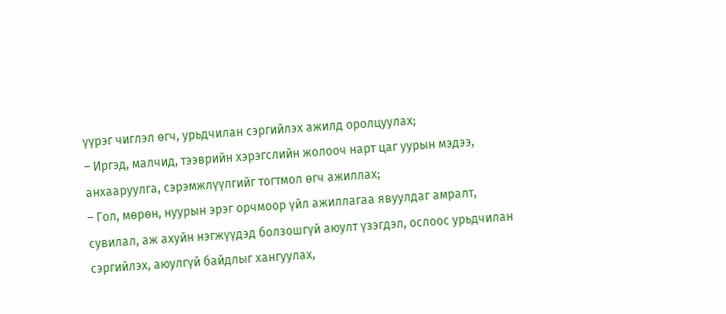үүрэг чиглэл өгч, урьдчилан сэргийлэх ажилд оролцуулах;
– Иргэд, малчид, тээврийн хэрэгслийн жолооч нарт цаг уурын мэдээ, анхааруулга, сэрэмжлүүлгийг тогтмол өгч ажиллах;
– Гол, мөрөн, нуурын эрэг орчмоор үйл ажиллагаа явуулдаг амралт, сувилал, аж ахуйн нэгжүүдэд болзошгүй аюулт үзэгдэл, ослоос урьдчилан сэргийлэх, аюулгүй байдлыг хангуулах,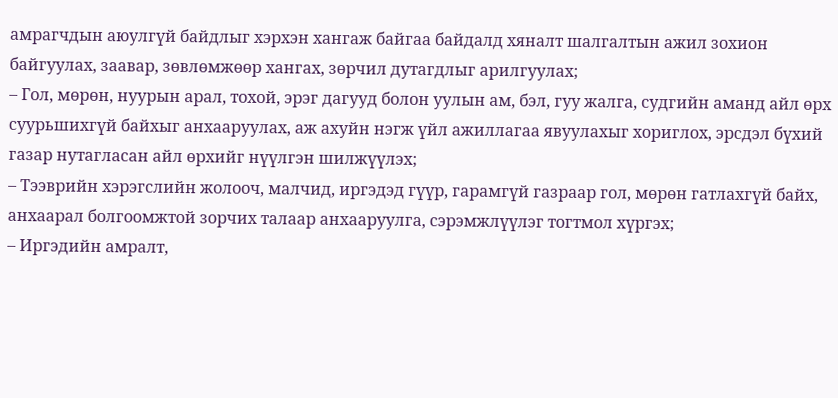амрагчдын аюулгүй байдлыг хэрхэн хангаж байгаа байдалд хяналт шалгалтын ажил зохион байгуулах, заавар, зөвлөмжөөр хангах, зөрчил дутагдлыг арилгуулах;
– Гол, мөрөн, нуурын арал, тохой, эрэг дагууд болон уулын ам, бэл, гуу жалга, судгийн аманд айл өрх суурьшихгүй байхыг анхааруулах, аж ахуйн нэгж үйл ажиллагаа явуулахыг хориглох, эрсдэл бүхий газар нутагласан айл өрхийг нүүлгэн шилжүүлэх;
– Тээврийн хэрэгслийн жолооч, малчид, иргэдэд гүүр, гарамгүй газраар гол, мөрөн гатлахгүй байх, анхаарал болгоомжтой зорчих талаар анхааруулга, сэрэмжлүүлэг тогтмол хүргэх;
– Иргэдийн амралт,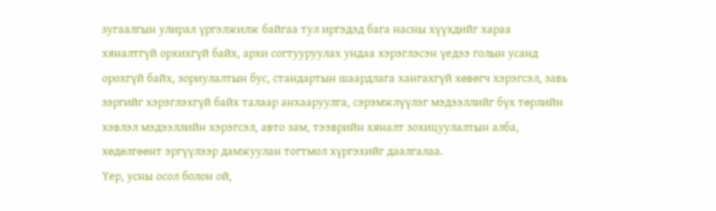зугаалгын улирал үргэлжилж байгаа тул иргэдэд бага насны хүүхдийг хараа хяналтгүй орхихгүй байх, архи согтууруулах ундаа хэрэглэсэн үедээ голын усанд орохгүй байх, зориулалтын бус, стандартын шаардлага хангахгүй хөвөгч хэрэгсэл, завь зэргийг хэрэглэхгүй байх талаар анхааруулга, сэрэмжлүүлэг мэдээллийг бүх төрлийн хэвлэл мэдээллийн хэрэгсэл, авто зам, тээврийн хяналт зохицуулалтын алба, хөдөлгөөнт эргүүлээр дамжуулан тогтмол хүргэхийг даалгалаа.
Үер, усны осол болон ой,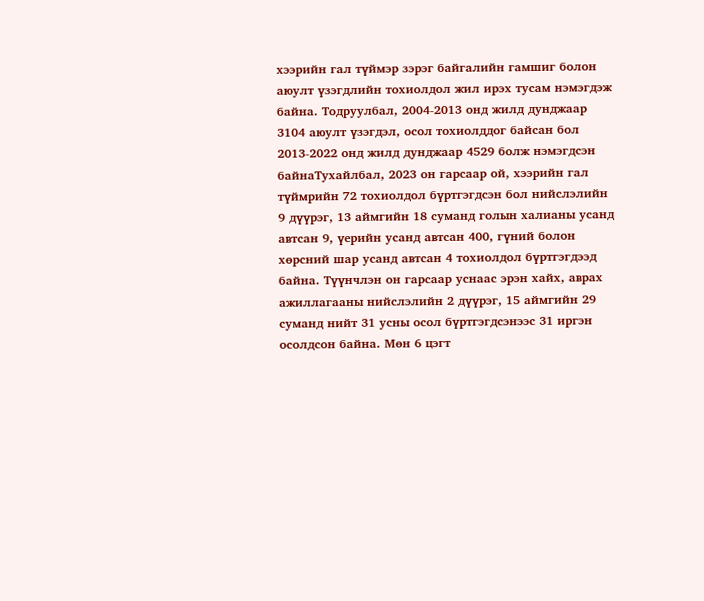хээрийн гал түймэр зэрэг байгалийн гамшиг болон аюулт үзэгдлийн тохиолдол жил ирэх тусам нэмэгдэж байна. Тодруулбал, 2004-2013 онд жилд дунджаар 3104 аюулт үзэгдэл, осол тохиолддог байсан бол 2013-2022 онд жилд дунджаар 4529 болж нэмэгдсэн байнаТухайлбал, 2023 он гарсаар ой, хээрийн гал түймрийн 72 тохиолдол бүртгэгдсэн бол нийслэлийн 9 дүүрэг, 13 аймгийн 18 суманд голын халианы усанд автсан 9, үерийн усанд автсан 400, гүний болон хөрсний шар усанд автсан 4 тохиолдол бүртгэгдээд байна. Түүнчлэн он гарсаар уснаас эрэн хайх, аврах ажиллагааны нийслэлийн 2 дүүрэг, 15 аймгийн 29 суманд нийт 31 усны осол бүртгэгдсэнээс 31 иргэн осолдсон байна. Мөн 6 цэгт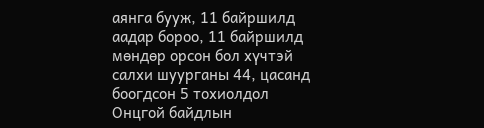аянга бууж, 11 байршилд аадар бороо, 11 байршилд мөндөр орсон бол хүчтэй салхи шуурганы 44, цасанд боогдсон 5 тохиолдол Онцгой байдлын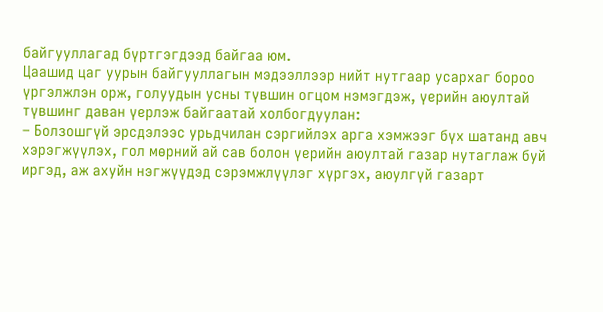байгууллагад бүртгэгдээд байгаа юм.
Цаашид цаг уурын байгууллагын мэдээллээр нийт нутгаар усархаг бороо үргэлжлэн орж, голуудын усны түвшин огцом нэмэгдэж, үерийн аюултай түвшинг даван үерлэж байгаатай холбогдуулан:
– Болзошгүй эрсдэлээс урьдчилан сэргийлэх арга хэмжээг бүх шатанд авч хэрэгжүүлэх, гол мөрний ай сав болон үерийн аюултай газар нутаглаж буй иргэд, аж ахуйн нэгжүүдэд сэрэмжлүүлэг хүргэх, аюулгүй газарт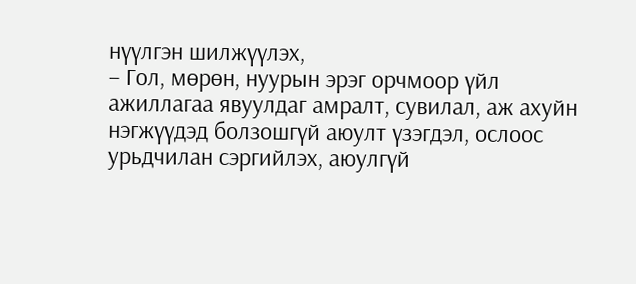нүүлгэн шилжүүлэх,
– Гол, мөрөн, нуурын эрэг орчмоор үйл ажиллагаа явуулдаг амралт, сувилал, аж ахуйн нэгжүүдэд болзошгүй аюулт үзэгдэл, ослоос урьдчилан сэргийлэх, аюулгүй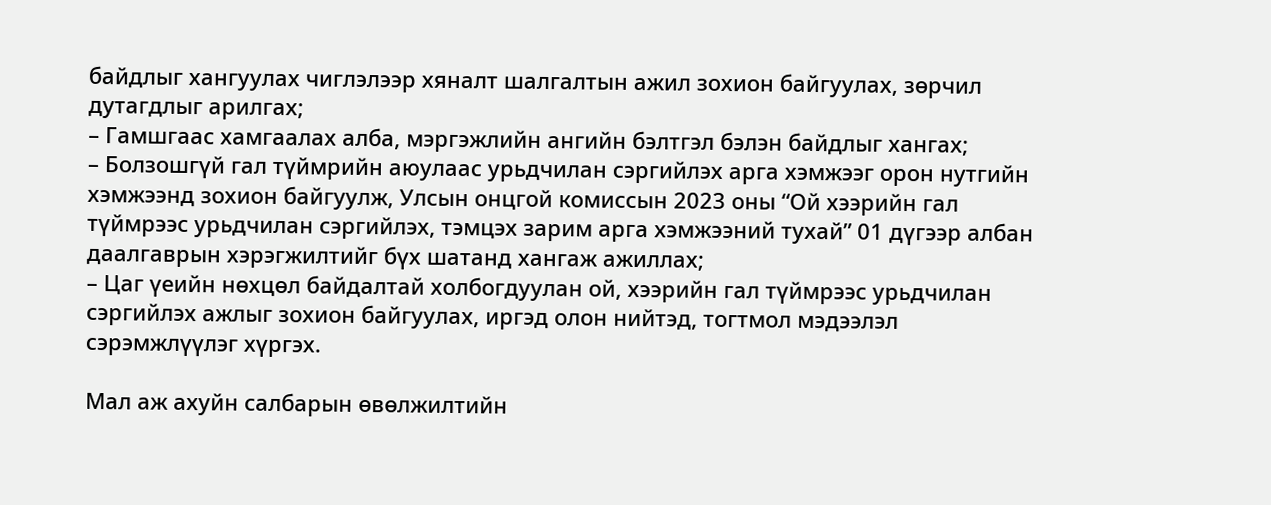байдлыг хангуулах чиглэлээр хяналт шалгалтын ажил зохион байгуулах, зөрчил дутагдлыг арилгах;
– Гамшгаас хамгаалах алба, мэргэжлийн ангийн бэлтгэл бэлэн байдлыг хангах;
– Болзошгүй гал түймрийн аюулаас урьдчилан сэргийлэх арга хэмжээг орон нутгийн хэмжээнд зохион байгуулж, Улсын онцгой комиссын 2023 оны “Ой хээрийн гал түймрээс урьдчилан сэргийлэх, тэмцэх зарим арга хэмжээний тухай” 01 дүгээр албан даалгаврын хэрэгжилтийг бүх шатанд хангаж ажиллах;
– Цаг үеийн нөхцөл байдалтай холбогдуулан ой, хээрийн гал түймрээс урьдчилан сэргийлэх ажлыг зохион байгуулах, иргэд олон нийтэд, тогтмол мэдээлэл сэрэмжлүүлэг хүргэх.

Мал аж ахуйн салбарын өвөлжилтийн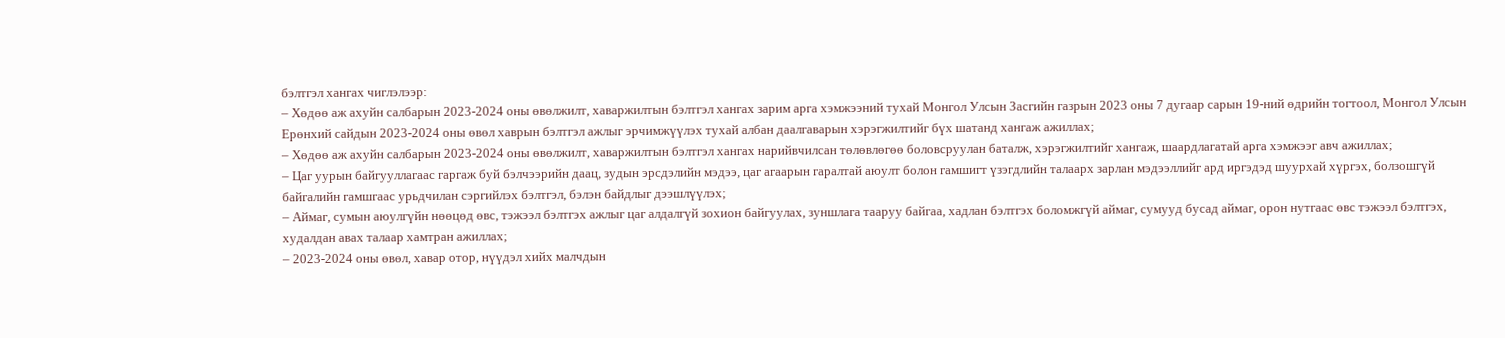бэлтгэл хангах чиглэлээр:
– Хөдөө аж ахуйн салбарын 2023-2024 оны өвөлжилт, хаваржилтын бэлтгэл хангах зарим арга хэмжээний тухай Монгол Улсын Засгийн газрын 2023 оны 7 дугаар сарын 19-ний өдрийн тогтоол, Монгол Улсын Ерөнхий сайдын 2023-2024 оны өвөл хаврын бэлтгэл ажлыг эрчимжүүлэх тухай албан даалгаварын хэрэгжилтийг бүх шатанд хангаж ажиллах;
– Хөдөө аж ахуйн салбарын 2023-2024 оны өвөлжилт, хаваржилтын бэлтгэл хангах нарийвчилсан төлөвлөгөө боловсруулан баталж, хэрэгжилтийг хангаж, шаардлагатай арга хэмжээг авч ажиллах;
– Цаг уурын байгууллагаас гаргаж буй бэлчээрийн даац, зудын эрсдэлийн мэдээ, цаг агаарын гаралтай аюулт болон гамшигт үзэгдлийн талаарх зарлан мэдээллийг ард иргэдэд шуурхай хүргэх, болзошгүй байгалийн гамшгаас урьдчилан сэргийлэх бэлтгэл, бэлэн байдлыг дээшлүүлэх;
– Аймаг, сумын аюулгүйн нөөцөд өвс, тэжээл бэлтгэх ажлыг цаг алдалгүй зохион байгуулах, зуншлага тааруу байгаа, хадлан бэлтгэх боломжгүй аймаг, сумууд бусад аймаг, орон нутгаас өвс тэжээл бэлтгэх, худалдан авах талаар хамтран ажиллах;
– 2023-2024 оны өвөл, хавар отор, нүүдэл хийх малчдын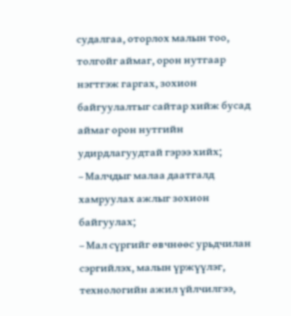судалгаа, оторлох малын тоо, толгойг аймаг, орон нутгаар нэгтгэж гаргах, зохион байгуулалтыг сайтар хийж бусад аймаг орон нутгийн удирдлагуудтай гэрээ хийх;
– Малчдыг малаа даатгалд хамруулах ажлыг зохион байгуулах;
– Мал сүргийг өвчнөөс урьдчилан сэргийлэх, малын үржүүлэг, технологийн ажил үйлчилгээ,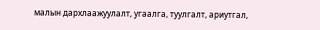малын дархлаажуулалт, угаалга, туулгалт, ариутгал,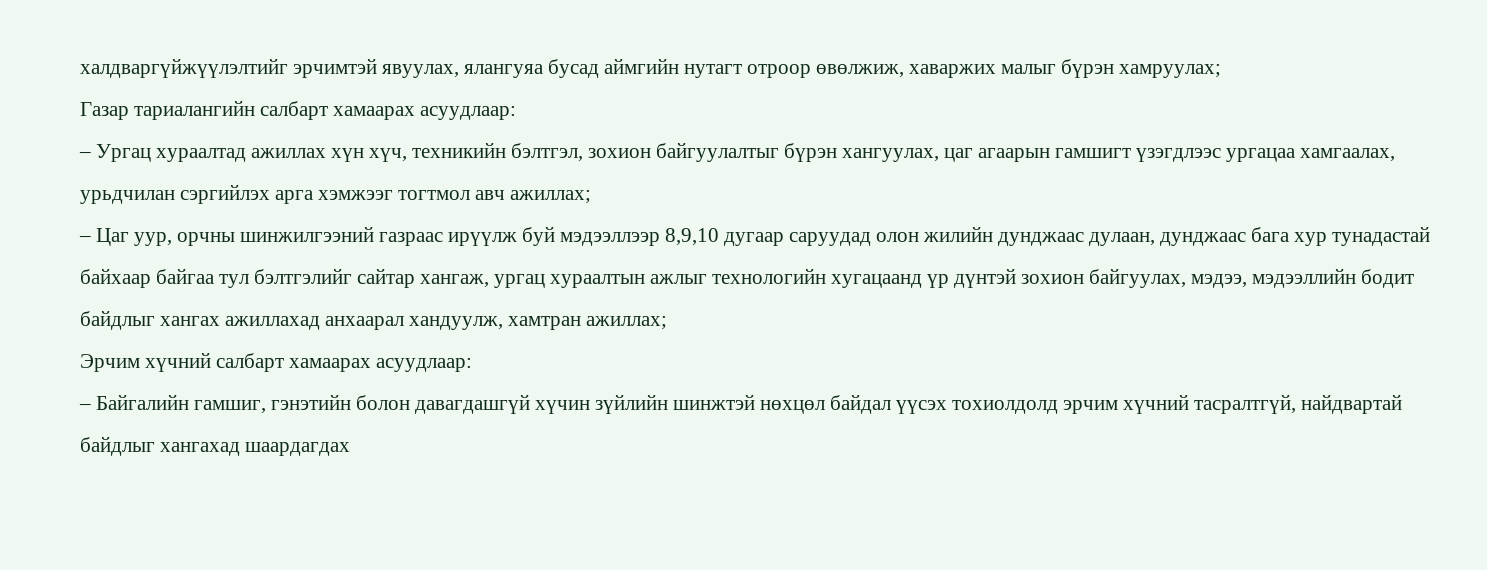халдваргүйжүүлэлтийг эрчимтэй явуулах, ялангуяа бусад аймгийн нутагт отроор өвөлжиж, хаваржих малыг бүрэн хамруулах;
Газар тариалангийн салбарт хамаарах асуудлаар:
– Ургац хураалтад ажиллах хүн хүч, техникийн бэлтгэл, зохион байгуулалтыг бүрэн хангуулах, цаг агаарын гамшигт үзэгдлээс ургацаа хамгаалах, урьдчилан сэргийлэх арга хэмжээг тогтмол авч ажиллах;
– Цаг уур, орчны шинжилгээний газраас ирүүлж буй мэдээллээр 8,9,10 дугаар саруудад олон жилийн дунджаас дулаан, дунджаас бага хур тунадастай байхаар байгаа тул бэлтгэлийг сайтар хангаж, ургац хураалтын ажлыг технологийн хугацаанд үр дүнтэй зохион байгуулах, мэдээ, мэдээллийн бодит байдлыг хангах ажиллахад анхаарал хандуулж, хамтран ажиллах;
Эрчим хүчний салбарт хамаарах асуудлаар:
– Байгалийн гамшиг, гэнэтийн болон давагдашгүй хүчин зүйлийн шинжтэй нөхцөл байдал үүсэх тохиолдолд эрчим хүчний тасралтгүй, найдвартай байдлыг хангахад шаардагдах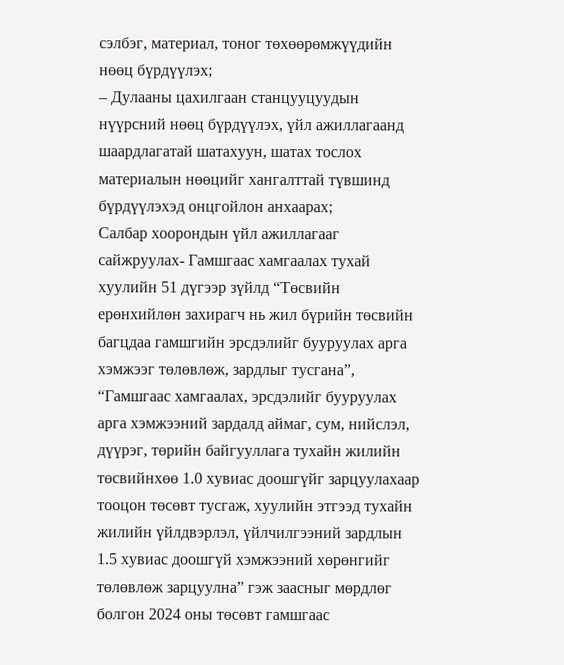сэлбэг, материал, тоног төхөөрөмжүүдийн нөөц бүрдүүлэх;
– Дулааны цахилгаан станцууцуудын нүүрсний нөөц бүрдүүлэх, үйл ажиллагаанд шаардлагатай шатахуун, шатах тослох материалын нөөцийг хангалттай түвшинд бүрдүүлэхэд онцгойлон анхаарах;
Салбар хоорондын үйл ажиллагааг сайжруулах- Гамшгаас хамгаалах тухай хуулийн 51 дүгээр зүйлд “Төсвийн ерөнхийлөн захирагч нь жил бүрийн төсвийн багцдаа гамшгийн эрсдэлийг бууруулах арга хэмжээг төлөвлөж, зардлыг тусгана”, “Гамшгаас хамгаалах, эрсдэлийг бууруулах арга хэмжээний зардалд аймаг, сум, нийслэл, дүүрэг, төрийн байгууллага тухайн жилийн төсвийнхөө 1.0 хувиас доошгүйг зарцуулахаар тооцон төсөвт тусгаж, хуулийн этгээд тухайн жилийн үйлдвэрлэл, үйлчилгээний зардлын 1.5 хувиас доошгүй хэмжээний хөрөнгийг төлөвлөж зарцуулна” гэж заасныг мөрдлөг болгон 2024 оны төсөвт гамшгаас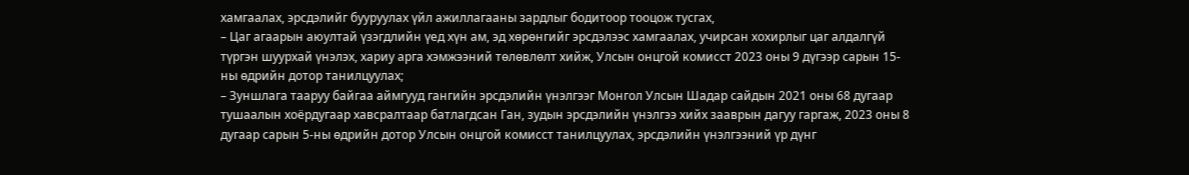хамгаалах, эрсдэлийг бууруулах үйл ажиллагааны зардлыг бодитоор тооцож тусгах,
– Цаг агаарын аюултай үзэгдлийн үед хүн ам, эд хөрөнгийг эрсдэлээс хамгаалах, учирсан хохирлыг цаг алдалгүй түргэн шуурхай үнэлэх, хариу арга хэмжээний төлөвлөлт хийж, Улсын онцгой комисст 2023 оны 9 дүгээр сарын 15-ны өдрийн дотор танилцуулах;
– Зуншлага тааруу байгаа аймгууд гангийн эрсдэлийн үнэлгээг Монгол Улсын Шадар сайдын 2021 оны 68 дугаар тушаалын хоёрдугаар хавсралтаар батлагдсан Ган, зудын эрсдэлийн үнэлгээ хийх зааврын дагуу гаргаж, 2023 оны 8 дугаар сарын 5-ны өдрийн дотор Улсын онцгой комисст танилцуулах, эрсдэлийн үнэлгээний үр дүнг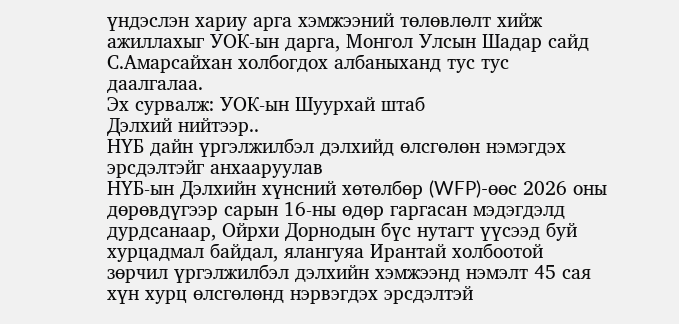үндэслэн хариу арга хэмжээний төлөвлөлт хийж ажиллахыг УОК-ын дарга, Монгол Улсын Шадар сайд С.Амарсайхан холбогдох албаныханд тус тус даалгалаа.
Эх сурвалж: УОК-ын Шуурхай штаб
Дэлхий нийтээр..
НҮБ дайн үргэлжилбэл дэлхийд өлсгөлөн нэмэгдэх эрсдэлтэйг анхааруулав
НҮБ-ын Дэлхийн хүнсний хөтөлбөр (WFP)-өөс 2026 оны дөрөвдүгээр сарын 16-ны өдөр гаргасан мэдэгдэлд дурдсанаар, Ойрхи Дорнодын бүс нутагт үүсээд буй хурцадмал байдал, ялангуяа Ирантай холбоотой зөрчил үргэлжилбэл дэлхийн хэмжээнд нэмэлт 45 сая хүн хурц өлсгөлөнд нэрвэгдэх эрсдэлтэй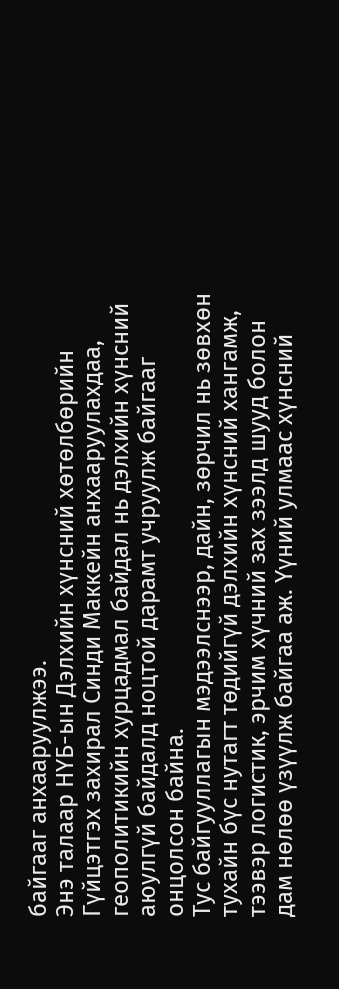байгааг анхааруулжээ.
Энэ талаар НҮБ-ын Дэлхийн хүнсний хөтөлбөрийн Гүйцэтгэх захирал Синди Маккейн анхааруулахдаа, геополитикийн хурцадмал байдал нь дэлхийн хүнсний аюулгүй байдалд ноцтой дарамт учруулж байгааг онцолсон байна.
Тус байгууллагын мэдээлснээр, дайн, зөрчил нь зөвхөн тухайн бүс нутагт төдийгүй дэлхийн хүнсний хангамж, тээвэр логистик, эрчим хүчний зах зээлд шууд болон дам нөлөө үзүүлж байгаа аж. Үүний улмаас хүнсний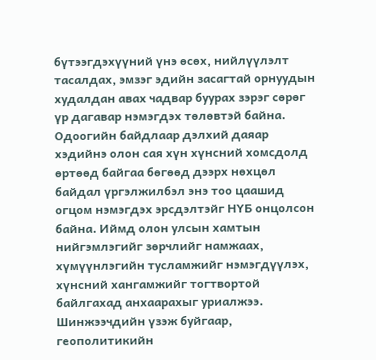бүтээгдэхүүний үнэ өсөх, нийлүүлэлт тасалдах, эмзэг эдийн засагтай орнуудын худалдан авах чадвар буурах зэрэг сөрөг үр дагавар нэмэгдэх төлөвтэй байна.
Одоогийн байдлаар дэлхий даяар хэдийнэ олон сая хүн хүнсний хомсдолд өртөөд байгаа бөгөөд дээрх нөхцөл байдал үргэлжилбэл энэ тоо цаашид огцом нэмэгдэх эрсдэлтэйг НҮБ онцолсон байна. Иймд олон улсын хамтын нийгэмлэгийг зөрчлийг намжаах, хүмүүнлэгийн тусламжийг нэмэгдүүлэх, хүнсний хангамжийг тогтвортой байлгахад анхаарахыг уриалжээ.
Шинжээчдийн үзэж буйгаар, геополитикийн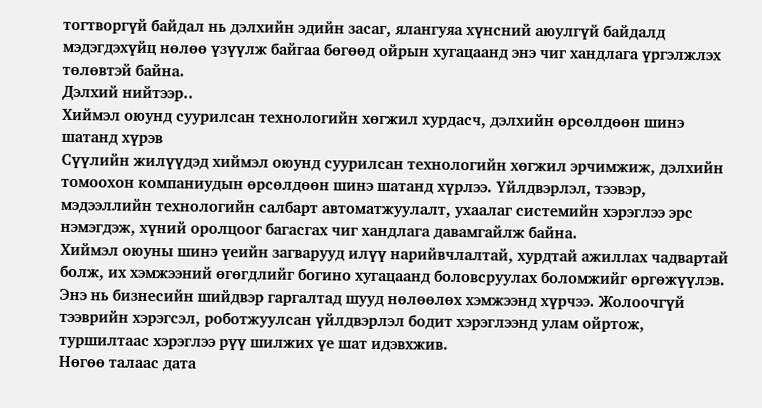тогтворгүй байдал нь дэлхийн эдийн засаг, ялангуяа хүнсний аюулгүй байдалд мэдэгдэхүйц нөлөө үзүүлж байгаа бөгөөд ойрын хугацаанд энэ чиг хандлага үргэлжлэх төлөвтэй байна.
Дэлхий нийтээр..
Хиймэл оюунд суурилсан технологийн хөгжил хурдасч, дэлхийн өрсөлдөөн шинэ шатанд хүрэв
Сүүлийн жилүүдэд хиймэл оюунд суурилсан технологийн хөгжил эрчимжиж, дэлхийн томоохон компаниудын өрсөлдөөн шинэ шатанд хүрлээ. Үйлдвэрлэл, тээвэр, мэдээллийн технологийн салбарт автоматжуулалт, ухаалаг системийн хэрэглээ эрс нэмэгдэж, хүний оролцоог багасгах чиг хандлага давамгайлж байна.
Хиймэл оюуны шинэ үеийн загварууд илүү нарийвчлалтай, хурдтай ажиллах чадвартай болж, их хэмжээний өгөгдлийг богино хугацаанд боловсруулах боломжийг өргөжүүлэв. Энэ нь бизнесийн шийдвэр гаргалтад шууд нөлөөлөх хэмжээнд хүрчээ. Жолоочгүй тээврийн хэрэгсэл, роботжуулсан үйлдвэрлэл бодит хэрэглээнд улам ойртож, туршилтаас хэрэглээ рүү шилжих үе шат идэвхжив.
Нөгөө талаас дата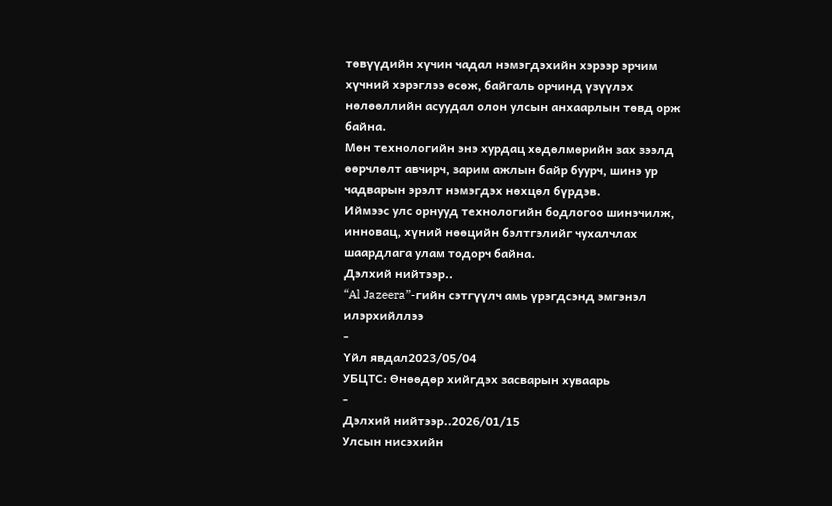төвүүдийн хүчин чадал нэмэгдэхийн хэрээр эрчим хүчний хэрэглээ өсөж, байгаль орчинд үзүүлэх нөлөөллийн асуудал олон улсын анхаарлын төвд орж байна.
Мөн технологийн энэ хурдац хөдөлмөрийн зах зээлд өөрчлөлт авчирч, зарим ажлын байр буурч, шинэ ур чадварын эрэлт нэмэгдэх нөхцөл бүрдэв.
Иймээс улс орнууд технологийн бодлогоо шинэчилж, инновац, хүний нөөцийн бэлтгэлийг чухалчлах шаардлага улам тодорч байна.
Дэлхий нийтээр..
“Al Jazeera”-гийн сэтгүүлч амь үрэгдсэнд эмгэнэл илэрхийллээ
-
Үйл явдал2023/05/04
УБЦТС: Өнөөдөр хийгдэх засварын хуваарь
-
Дэлхий нийтээр..2026/01/15
Улсын нисэхийн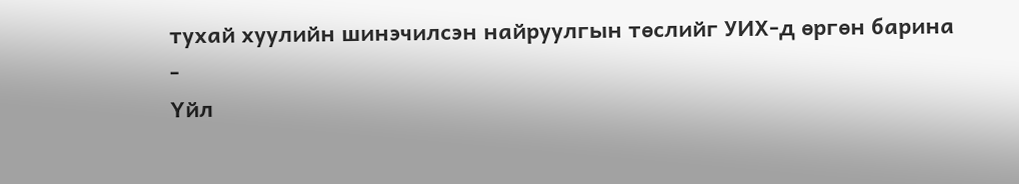тухай хуулийн шинэчилсэн найруулгын төслийг УИХ-д өргөн барина
-
Үйл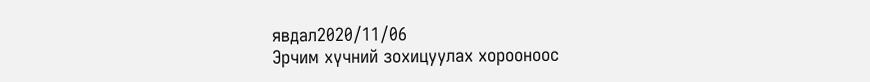явдал2020/11/06
Эрчим хүчний зохицуулах хорооноос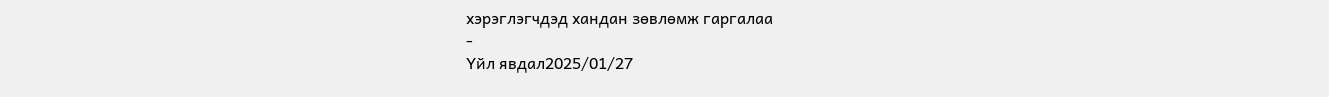хэрэглэгчдэд хандан зөвлөмж гаргалаа
-
Үйл явдал2025/01/27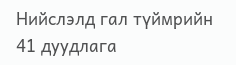Нийслэлд гал түймрийн 41 дуудлага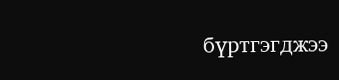бүртгэгджээ